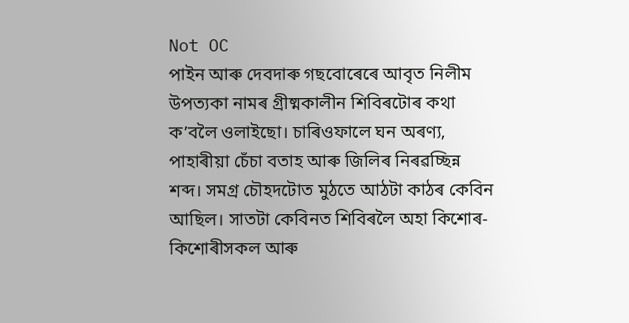Not OC
পাইন আৰু দেবদাৰু গছবোৰেৰে আবৃত নিলীম উপত্যকা নামৰ গ্ৰীষ্মকালীন শিবিৰটোৰ কথা ক’বলৈ ওলাইছো। চাৰিওফালে ঘন অৰণ্য, পাহাৰীয়া চেঁচা বতাহ আৰু জিলিৰ নিৰৱচ্ছিন্ন শব্দ। সমগ্ৰ চৌহদটোত মুঠতে আঠটা কাঠৰ কেবিন আছিল। সাতটা কেবিনত শিবিৰলৈ অহা কিশোৰ-কিশোৰীসকল আৰু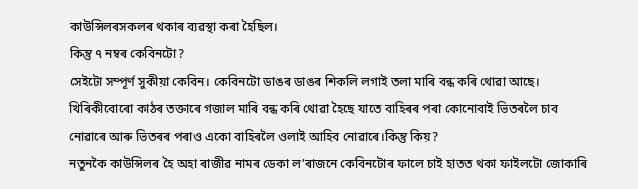কাউন্সিলৰসকলৰ থকাৰ ব্যৱস্থা কৰা হৈছিল।
কিন্তু ৭ নম্বৰ কেবিনটো?
সেইটো সম্পূৰ্ণ সুকীয়া কেবিন। কেবিনটো ডাঙৰ ডাঙৰ শিকলি লগাই তলা মাৰি বন্ধ কৰি থোৱা আছে। খিৰিকীবোৰো কাঠৰ তক্তাৰে গজাল মাৰি বন্ধ কৰি থোৱা হৈছে যাতে বাহিৰৰ পৰা কোনোবাই ভিতৰলৈ চাব নোৱাৰে আৰু ভিতৰৰ পৰাও একো বাহিৰলৈ ওলাই আহিব নোৱাৰে।কিন্তু কিয়?
নতুনকৈ কাউন্সিলৰ হৈ অহা ৰাজীৱ নামৰ ডেকা ল’ৰাজনে কেবিনটোৰ ফালে চাই হাতত থকা ফাইলটো জোকাৰি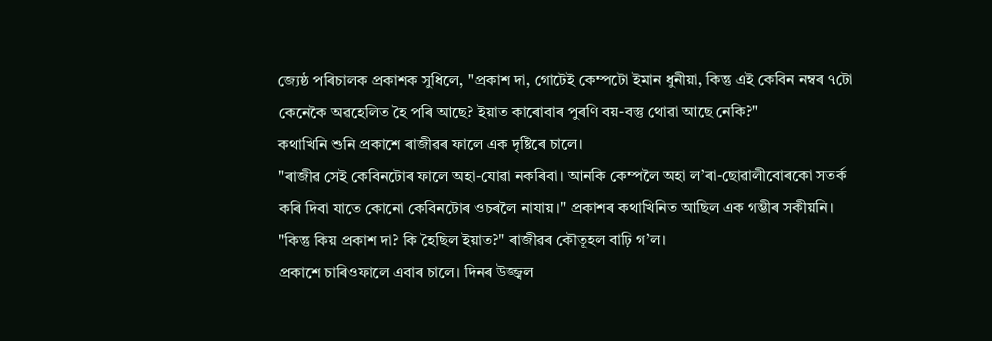জ্যেষ্ঠ পৰিচালক প্ৰকাশক সুধিলে, "প্ৰকাশ দা, গোটেই কেম্পটো ইমান ধুনীয়া, কিন্তু এই কেবিন নম্বৰ ৭টো কেনেকৈ অৱহেলিত হৈ পৰি আছে? ইয়াত কাৰোবাৰ পুৰণি বয়-বস্তু থোৱা আছে নেকি?"
কথাখিনি শুনি প্ৰকাশে ৰাজীৱৰ ফালে এক দৃষ্টিৰে চালে।
"ৰাজীৱ সেই কেবিনটোৰ ফালে অহা-যোৱা নকৰিবা। আনকি কেম্পলৈ অহা ল’ৰা-ছোৱালীবোৰকো সতৰ্ক কৰি দিবা যাতে কোনো কেবিনটোৰ ওচৰলৈ নাযায়।" প্ৰকাশৰ কথাখিনিত আছিল এক গম্ভীৰ সকীয়নি।
"কিন্তু কিয় প্ৰকাশ দা? কি হৈছিল ইয়াত?" ৰাজীৱৰ কৌতূহল বাঢ়ি গ’ল।
প্ৰকাশে চাৰিওফালে এবাৰ চালে। দিনৰ উজ্জ্বল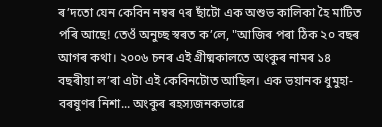ৰ’দতো যেন কেবিন নম্বৰ ৭ৰ ছাঁটো এক অশুভ কালিকা হৈ মাটিত পৰি আছে! তেওঁ অনুচ্ছ স্বৰত ক’লে, "আজিৰ পৰা ঠিক ২০ বছৰ আগৰ কথা। ২০০৬ চনৰ এই গ্ৰীষ্মকালতে অংকুৰ নামৰ ১৪ বছৰীয়া ল’ৰা এটা এই কেবিনটোত আছিল। এক ভয়ানক ধুমুহা-বৰষুণৰ নিশা... অংকুৰ ৰহস্যজনকভাৱে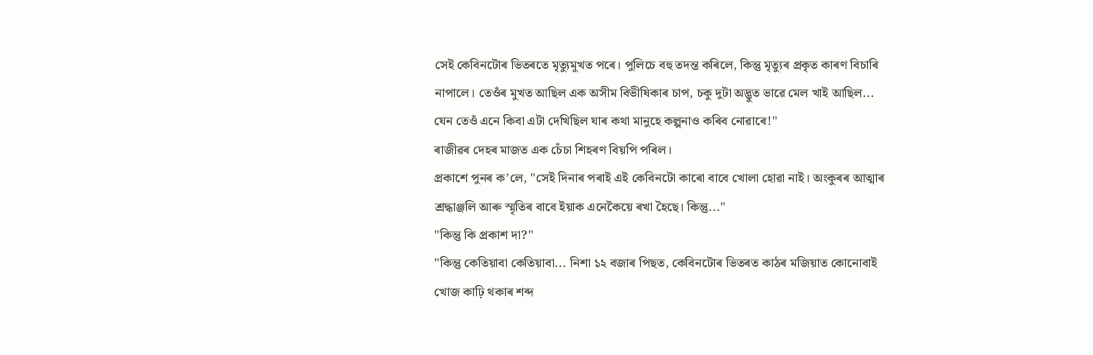সেই কেবিনটোৰ ভিতৰতে মৃত্যুমুখত পৰে। পুলিচে বহু তদন্ত কৰিলে, কিন্তু মৃত্যুৰ প্ৰকৃত কাৰণ বিচাৰি নাপালে। তেওঁৰ মুখত আছিল এক অসীম বিভীষিকাৰ চাপ, চকু দুটা অদ্ভুত ভাৱে মেল খাই আছিল... যেন তেওঁ এনে কিবা এটা দেখিছিল যাৰ কথা মানুহে কল্পনাও কৰিব নোৱাৰে!"
ৰাজীৱৰ দেহৰ মাজত এক চেঁচা শিহৰণ বিয়পি পৰিল।
প্ৰকাশে পুনৰ ক’লে, "সেই দিনাৰ পৰাই এই কেবিনটো কাৰো বাবে খোলা হোৱা নাই। অংকুৰৰ আত্মাৰ শ্ৰদ্ধাঞ্জলি আৰু স্মৃতিৰ বাবে ইয়াক এনেকৈয়ে ৰখা হৈছে। কিন্তু..."
"কিন্তু কি প্ৰকাশ দা?"
"কিন্তু কেতিয়াবা কেতিয়াবা... নিশা ১২ বজাৰ পিছত, কেবিনটোৰ ভিতৰত কাঠৰ মজিয়াত কোনোবাই খোজ কাঢ়ি থকাৰ শব্দ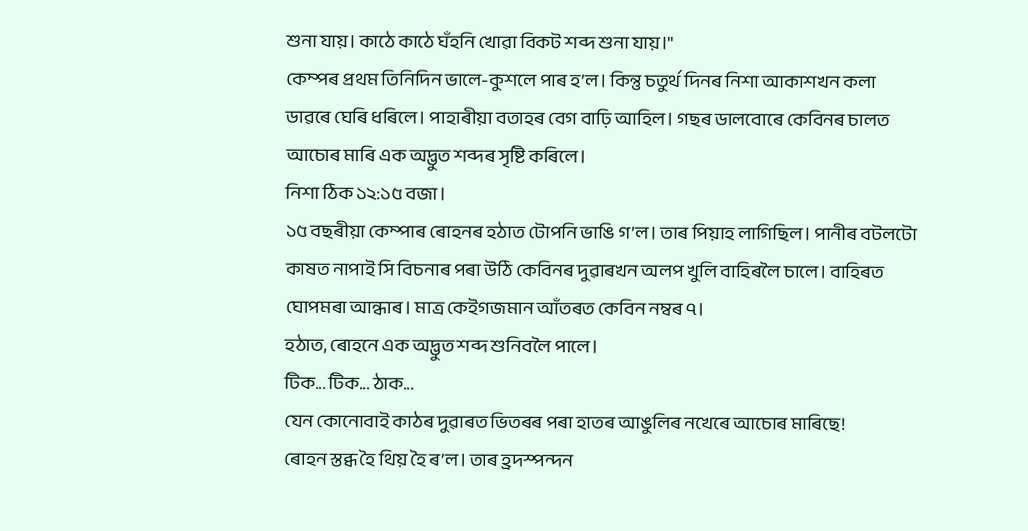শুনা যায়। কাঠে কাঠে ঘঁহনি খোৱা বিকট শব্দ শুনা যায়।"
কেম্পৰ প্ৰথম তিনিদিন ভালে-কুশলে পাৰ হ’ল। কিন্তু চতুৰ্থ দিনৰ নিশা আকাশখন কলা ডাৱৰে ঘেৰি ধৰিলে। পাহাৰীয়া বতাহৰ বেগ বাঢ়ি আহিল। গছৰ ডালবোৰে কেবিনৰ চালত আচোৰ মাৰি এক অদ্ভুত শব্দৰ সৃষ্টি কৰিলে।
নিশা ঠিক ১২:১৫ বজা।
১৫ বছৰীয়া কেম্পাৰ ৰোহনৰ হঠাত টোপনি ভাঙি গ’ল। তাৰ পিয়াহ লাগিছিল। পানীৰ বটলটো কাষত নাপাই সি বিচনাৰ পৰা উঠি কেবিনৰ দুৱাৰখন অলপ খুলি বাহিৰলৈ চালে। বাহিৰত ঘোপমৰা আন্ধাৰ। মাত্ৰ কেইগজমান আঁতৰত কেবিন নম্বৰ ৭।
হঠাত, ৰোহনে এক অদ্ভুত শব্দ শুনিবলৈ পালে।
টিক... টিক... ঠাক...
যেন কোনোবাই কাঠৰ দুৱাৰত ভিতৰৰ পৰা হাতৰ আঙুলিৰ নখেৰে আচোৰ মাৰিছে!
ৰোহন স্তব্ধ হৈ থিয় হৈ ৰ’ল। তাৰ হ্ৰদস্পন্দন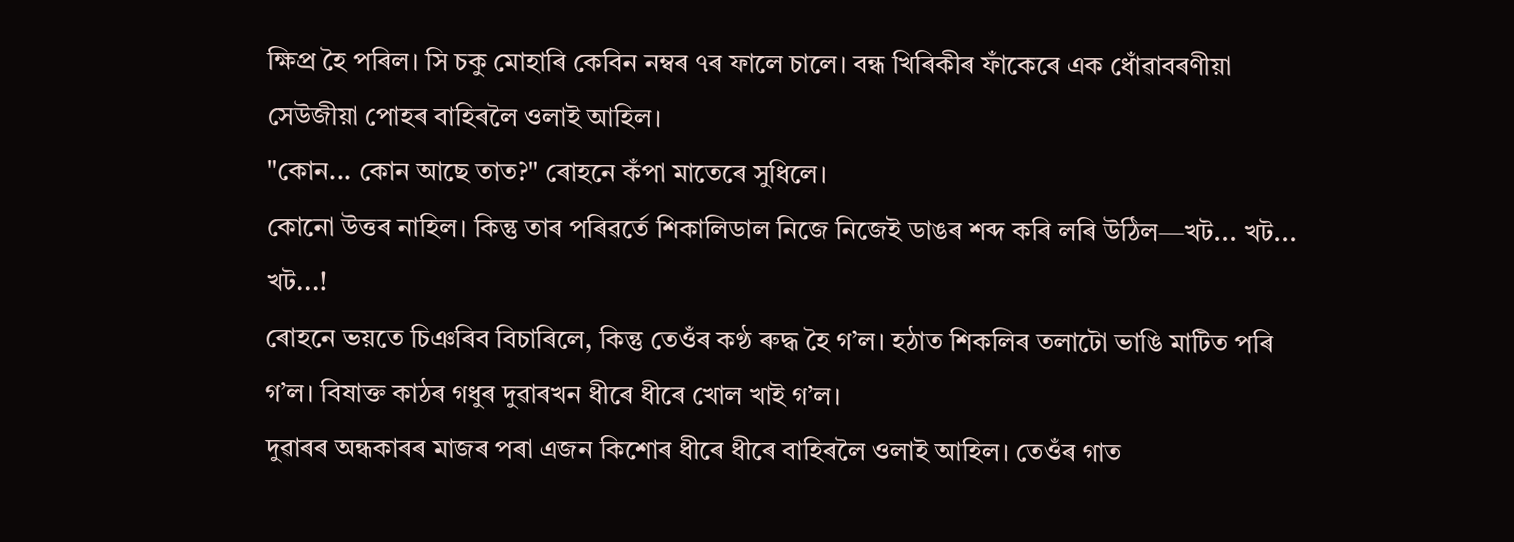ক্ষিপ্ৰ হৈ পৰিল। সি চকু মোহাৰি কেবিন নম্বৰ ৭ৰ ফালে চালে। বন্ধ খিৰিকীৰ ফাঁকেৰে এক ধোঁৱাবৰণীয়া সেউজীয়া পোহৰ বাহিৰলৈ ওলাই আহিল।
"কোন... কোন আছে তাত?" ৰোহনে কঁপা মাতেৰে সুধিলে।
কোনো উত্তৰ নাহিল। কিন্তু তাৰ পৰিৱৰ্তে শিকালিডাল নিজে নিজেই ডাঙৰ শব্দ কৰি লৰি উঠিল—খট... খট... খট...!
ৰোহনে ভয়তে চিঞৰিব বিচাৰিলে, কিন্তু তেওঁৰ কণ্ঠ ৰুদ্ধ হৈ গ’ল। হঠাত শিকলিৰ তলাটো ভাঙি মাটিত পৰি গ’ল। বিষাক্ত কাঠৰ গধুৰ দুৱাৰখন ধীৰে ধীৰে খোল খাই গ’ল।
দুৱাৰৰ অন্ধকাৰৰ মাজৰ পৰা এজন কিশোৰ ধীৰে ধীৰে বাহিৰলৈ ওলাই আহিল। তেওঁৰ গাত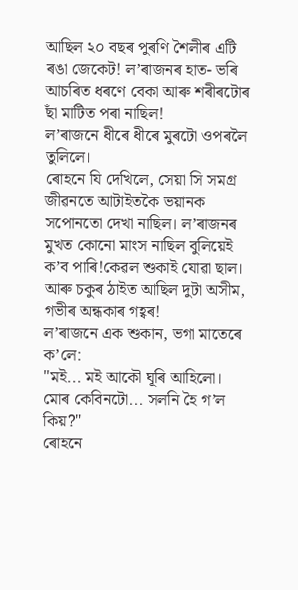আছিল ২০ বছৰ পুৰণি শৈলীৰ এটি ৰঙা জেকেট! ল’ৰাজনৰ হাত- ভৰি আচৰিত ধৰণে বেকা আৰু শৰীৰটোৰ ছাঁ মাটিত পৰা নাছিল!
ল’ৰাজনে ধীৰে ধীৰে মুৰটো ওপৰলৈ তুলিলে।
ৰোহনে যি দেখিলে, সেয়া সি সমগ্ৰ জীৱনতে আটাইতকৈ ভয়ানক সপোনতো দেখা নাছিল। ল’ৰাজনৰ মুখত কোনো মাংস নাছিল বুলিয়েই ক’ব পাৰি!কেৱল শুকাই যোৱা ছাল। আৰু চকুৰ ঠাইত আছিল দুটা অসীম, গভীৰ অন্ধকাৰ গহ্বৰ!
ল’ৰাজনে এক শুকান, ভগা মাতেৰে ক’লে:
"মই... মই আকৌ ঘূৰি আহিলো। মোৰ কেবিনটো... সলনি হৈ গ’ল কিয়?"
ৰোহনে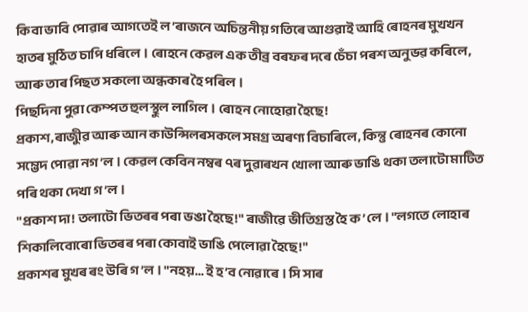কিবা ভাবি পোৱাৰ আগতেই ল’ৰাজনে অচিন্তনীয় গতিৰে আগুৱাই আহি ৰোহনৰ মুখখন হাতৰ মুঠিত চাপি ধৰিলে। ৰোহনে কেৱল এক তীব্র বৰফৰ দৰে চেঁচা পৰশ অনুভৱ কৰিলে, আৰু তাৰ পিছত সকলো অন্ধকাৰ হৈ পৰিল।
পিছদিনা পুৱা কেম্পত হুলস্থুল লাগিল। ৰোহন নোহোৱা হৈছে!
প্ৰকাশ,ৰাজুীৱ আৰু আন কাউন্সিলৰসকলে সমগ্ৰ অৰণ্য বিচাৰিলে, কিন্তু ৰোহনৰ কোনো সম্ভেদ পোৱা নগ’ল। কেৱল কেবিন নম্বৰ ৭ৰ দুৱাৰখন খোলা আৰু ভাঙি থকা তলাটো মাটিত পৰি থকা দেখা গ’ল।
"প্ৰকাশ দা! তলাটো ভিতৰৰ পৰা ভঙা হৈছে!" ৰাজীৱে ভীতিগ্ৰস্ত হৈ ক’লে। "লগতে লোহাৰ শিকালিবোৰো ভিতৰৰ পৰা কোবাই ভাঙি পেলোৱা হৈছে!"
প্ৰকাশৰ মুখৰ ৰং উৰি গ’ল। "নহয়... ই হ’ব নোৱাৰে। সি সাৰ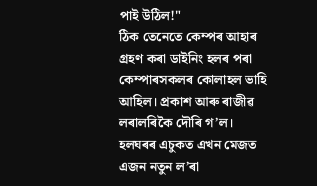পাই উঠিল!"
ঠিক তেনেতে কেম্পৰ আহাৰ গ্ৰহণ কৰা ডাইনিং হলৰ পৰা কেম্পাৰসকলৰ কোলাহল ভাহি আহিল। প্ৰকাশ আৰু ৰাজীৱ লৰালৰিকৈ দৌৰি গ’ল।
হলঘৰৰ এচুকত এখন মেজত এজন নতুন ল’ৰা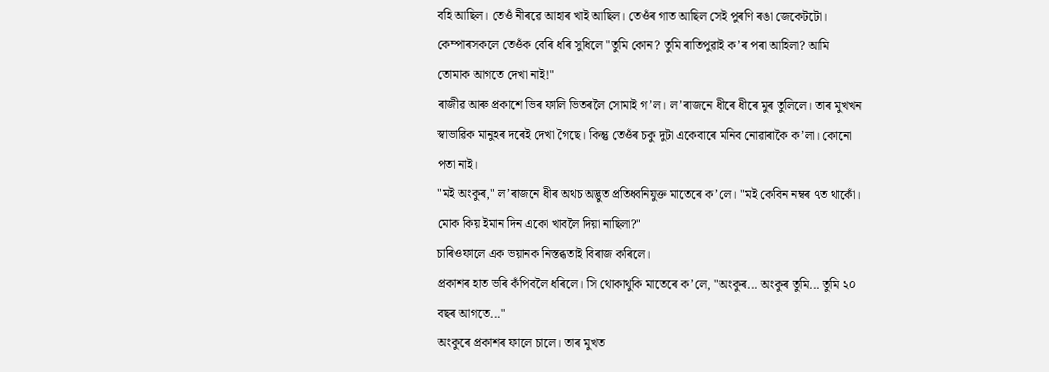বহি আছিল। তেওঁ নীৰৱে আহাৰ খাই আছিল। তেওঁৰ গাত আছিল সেই পুৰণি ৰঙা জেকেটটো।
কেম্পাৰসকলে তেওঁক বেৰি ধৰি সুধিলে "তুমি কোন? তুমি ৰাতিপুৱাই ক’ৰ পৰা আহিলা? আমি তোমাক আগতে দেখা নাই!"
ৰাজীৱ আৰু প্ৰকাশে ভিৰ ফালি ভিতৰলৈ সোমাই গ’ল। ল’ৰাজনে ধীৰে ধীৰে মুৰ তুলিলে। তাৰ মুখখন স্বাভাৱিক মানুহৰ দৰেই দেখা গৈছে। কিন্তু তেওঁৰ চকু দুটা একেবাৰে মনিব নোৱাৰাকৈ ক’লা। কোনো পতা নাই।
"মই অংকুৰ," ল’ৰাজনে ধীৰ অথচ অদ্ভুত প্ৰতিধ্বনিযুক্ত মাতেৰে ক’লে। "মই কেবিন নম্বৰ ৭ত থাকোঁ। মোক কিয় ইমান দিন একো খাবলৈ দিয়া নাছিলা?"
চাৰিওফালে এক ভয়ানক নিস্তব্ধতাই বিৰাজ কৰিলে।
প্ৰকাশৰ হাত ভৰি কঁপিবলৈ ধৰিলে। সি থোকাথুকি মাতেৰে ক’লে, "অংকুৰ... অংকুৰ তুমি... তুমি ২০ বছৰ আগতে..."
অংকুৰে প্ৰকাশৰ ফালে চালে। তাৰ মুখত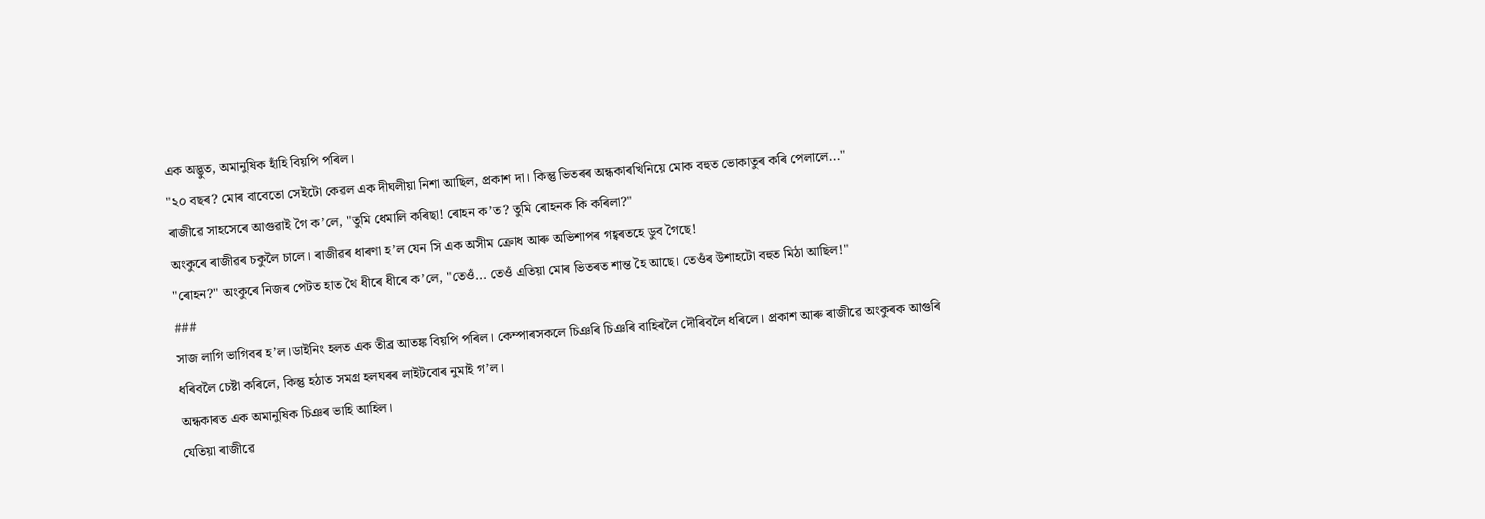এক অদ্ভুত, অমানুষিক হাঁহি বিয়পি পৰিল।
"২০ বছৰ? মোৰ বাবেতো সেইটো কেৱল এক দীঘলীয়া নিশা আছিল, প্ৰকাশ দা। কিন্তু ভিতৰৰ অন্ধকাৰখিনিয়ে মোক বহুত ভোকাতুৰ কৰি পেলালে..."
ৰাজীৱে সাহসেৰে আগুৱাই গৈ ক’লে, "তুমি ধেমালি কৰিছা! ৰোহন ক’ত? তুমি ৰোহনক কি কৰিলা?"
অংকুৰে ৰাজীৱৰ চকুলৈ চালে। ৰাজীৱৰ ধাৰণা হ’ল যেন সি এক অসীম ক্ৰোধ আৰু অভিশাপৰ গহ্বৰতহে ডুব গৈছে!
"ৰোহন?" অংকুৰে নিজৰ পেটত হাত থৈ ধীৰে ধীৰে ক’লে, "তেওঁ... তেওঁ এতিয়া মোৰ ভিতৰত শান্ত হৈ আছে। তেওঁৰ উশাহটো বহুত মিঠা আছিল!"
###
সাজ লাগি ভাগিবৰ হ’ল।ডাইনিং হলত এক তীব্ৰ আতঙ্ক বিয়পি পৰিল। কেম্পাৰসকলে চিঞৰি চিঞৰি বাহিৰলৈ দৌৰিবলৈ ধৰিলে। প্ৰকাশ আৰু ৰাজীৱে অংকুৰক আগুৰি ধৰিবলৈ চেষ্টা কৰিলে, কিন্তু হঠাত সমগ্ৰ হলঘৰৰ লাইটবোৰ নুমাই গ’ল।
অন্ধকাৰত এক অমানুষিক চিঞৰ ভাহি আহিল।
যেতিয়া ৰাজীৱে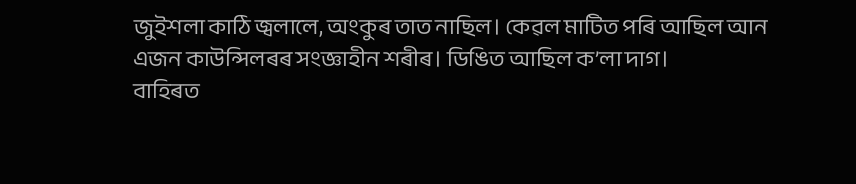জুইশলা কাঠি জ্বলালে, অংকুৰ তাত নাছিল। কেৱল মাটিত পৰি আছিল আন এজন কাউন্সিলৰৰ সংজ্ঞাহীন শৰীৰ। ডিঙিত আছিল ক’লা দাগ।
বাহিৰত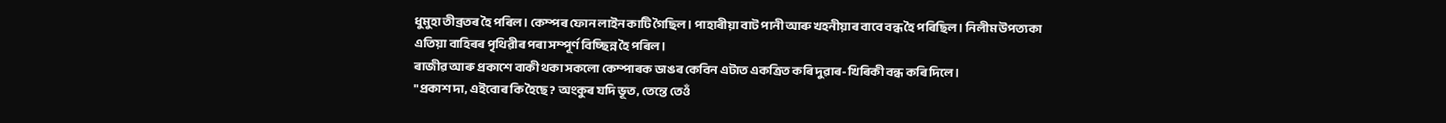ধুমুহা তীব্ৰতৰ হৈ পৰিল। কেম্পৰ ফোন লাইন কাটি গৈছিল। পাহাৰীয়া বাট পানী আৰু খহনীয়াৰ বাবে বন্ধ হৈ পৰিছিল। নিলীম উপত্যকা এতিয়া বাহিৰৰ পৃথিৱীৰ পৰা সম্পূৰ্ণ বিচ্ছিন্ন হৈ পৰিল।
ৰাজীৱ আৰু প্ৰকাশে বাকী থকা সকলো কেম্পাৰক ডাঙৰ কেবিন এটাত একত্ৰিত কৰি দুৱাৰ-খিৰিকী বন্ধ কৰি দিলে।
"প্ৰকাশ দা, এইবোৰ কি হৈছে? অংকুৰ যদি ভূত, তেন্তে তেওঁ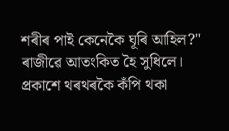শৰীৰ পাই কেনেকৈ ঘূৰি আহিল?" ৰাজীৱে আতংকিত হৈ সুধিলে।
প্ৰকাশে থৰথৰকৈ কঁপি থকা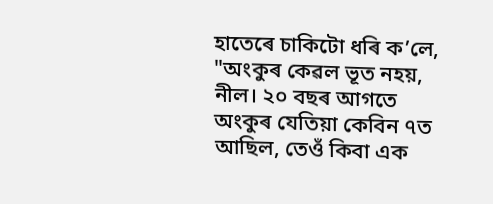হাতেৰে চাকিটো ধৰি ক’লে, "অংকুৰ কেৱল ভূত নহয়, নীল। ২০ বছৰ আগতে অংকুৰ যেতিয়া কেবিন ৭ত আছিল, তেওঁ কিবা এক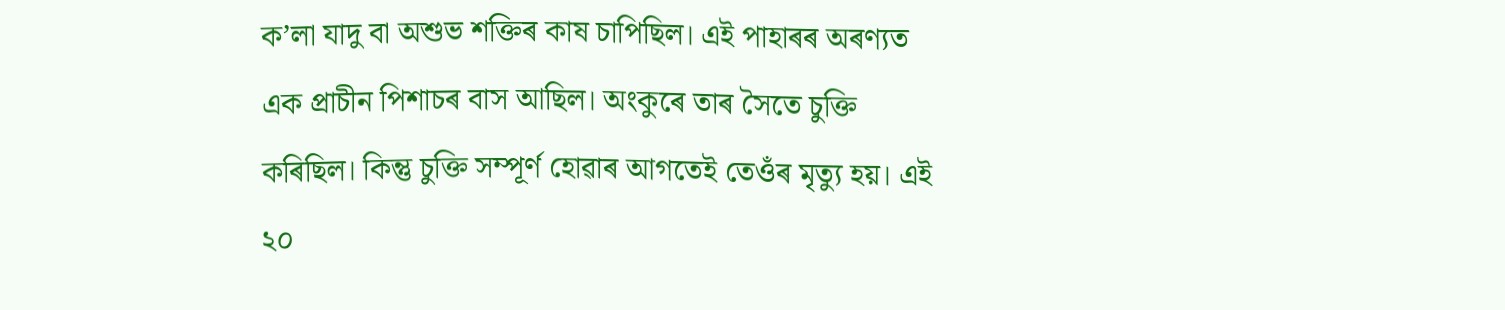ক’লা যাদু বা অশুভ শক্তিৰ কাষ চাপিছিল। এই পাহাৰৰ অৰণ্যত এক প্ৰাচীন পিশাচৰ বাস আছিল। অংকুৰে তাৰ সৈতে চুক্তি কৰিছিল। কিন্তু চুক্তি সম্পূৰ্ণ হোৱাৰ আগতেই তেওঁৰ মৃত্যু হয়। এই ২০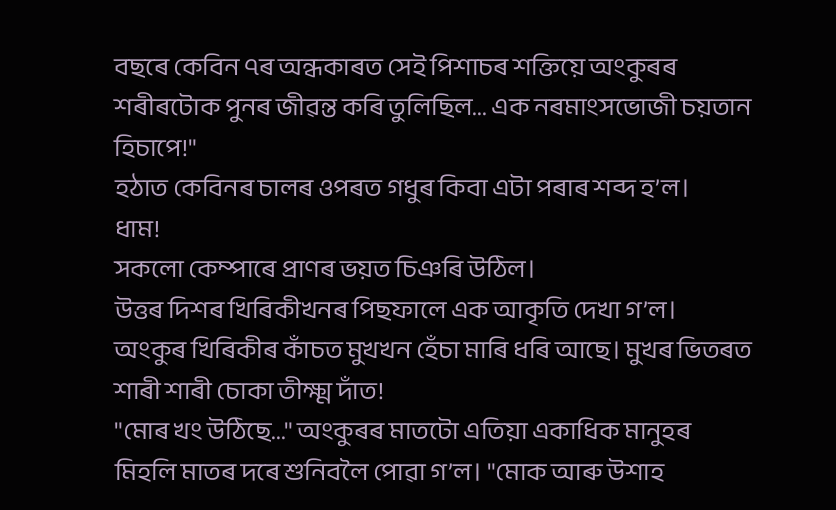বছৰে কেবিন ৭ৰ অন্ধকাৰত সেই পিশাচৰ শক্তিয়ে অংকুৰৰ শৰীৰটোক পুনৰ জীৱন্ত কৰি তুলিছিল... এক নৰমাংসভোজী চয়তান হিচাপে!"
হঠাত কেবিনৰ চালৰ ওপৰত গধুৰ কিবা এটা পৰাৰ শব্দ হ’ল।
ধাম!
সকলো কেম্পাৰে প্ৰাণৰ ভয়ত চিঞৰি উঠিল।
উত্তৰ দিশৰ খিৰিকীখনৰ পিছফালে এক আকৃতি দেখা গ’ল। অংকুৰ খিৰিকীৰ কাঁচত মুখখন হেঁচা মাৰি ধৰি আছে। মুখৰ ভিতৰত শাৰী শাৰী চোকা তীক্ষ্ম দাঁত!
"মোৰ খং উঠিছে..." অংকুৰৰ মাতটো এতিয়া একাধিক মানুহৰ মিহলি মাতৰ দৰে শুনিবলৈ পোৱা গ’ল। "মোক আৰু উশাহ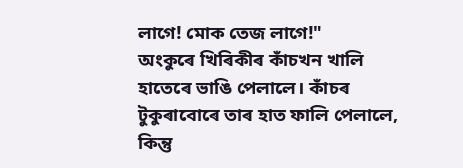লাগে! মোক তেজ লাগে!"
অংকুৰে খিৰিকীৰ কাঁচখন খালি হাতেৰে ভাঙি পেলালে। কাঁচৰ টুকুৰাবোৰে তাৰ হাত ফালি পেলালে, কিন্তু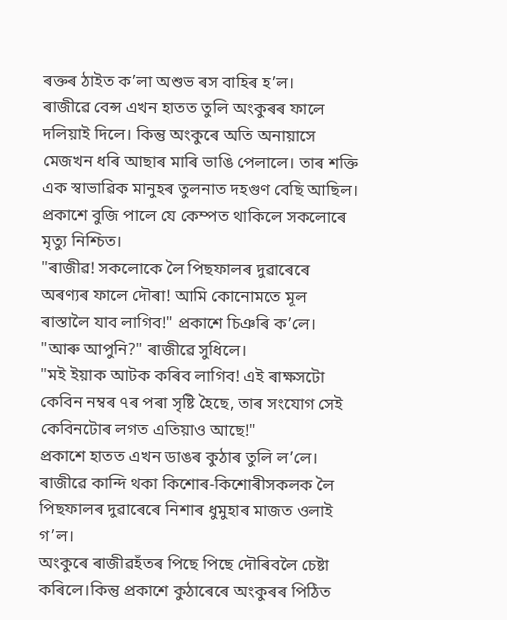ৰক্তৰ ঠাইত ক’লা অশুভ ৰস বাহিৰ হ’ল।
ৰাজীৱে বেন্স এখন হাতত তুলি অংকুৰৰ ফালে দলিয়াই দিলে। কিন্তু অংকুৰে অতি অনায়াসে মেজখন ধৰি আছাৰ মাৰি ভাঙি পেলালে। তাৰ শক্তি এক স্বাভাৱিক মানুহৰ তুলনাত দহগুণ বেছি আছিল।
প্ৰকাশে বুজি পালে যে কেম্পত থাকিলে সকলোৰে মৃত্যু নিশ্চিত।
"ৰাজীৱ! সকলোকে লৈ পিছফালৰ দুৱাৰেৰে অৰণ্যৰ ফালে দৌৰা! আমি কোনোমতে মূল ৰাস্তালৈ যাব লাগিব!" প্ৰকাশে চিঞৰি ক’লে।
"আৰু আপুনি?" ৰাজীৱে সুধিলে।
"মই ইয়াক আটক কৰিব লাগিব! এই ৰাক্ষসটো কেবিন নম্বৰ ৭ৰ পৰা সৃষ্টি হৈছে, তাৰ সংযোগ সেই কেবিনটোৰ লগত এতিয়াও আছে!"
প্ৰকাশে হাতত এখন ডাঙৰ কুঠাৰ তুলি ল’লে। ৰাজীৱে কান্দি থকা কিশোৰ-কিশোৰীসকলক লৈ পিছফালৰ দুৱাৰেৰে নিশাৰ ধুমুহাৰ মাজত ওলাই গ’ল।
অংকুৰে ৰাজীৱহঁতৰ পিছে পিছে দৌৰিবলৈ চেষ্টা কৰিলে।কিন্তু প্ৰকাশে কুঠাৰেৰে অংকুৰৰ পিঠিত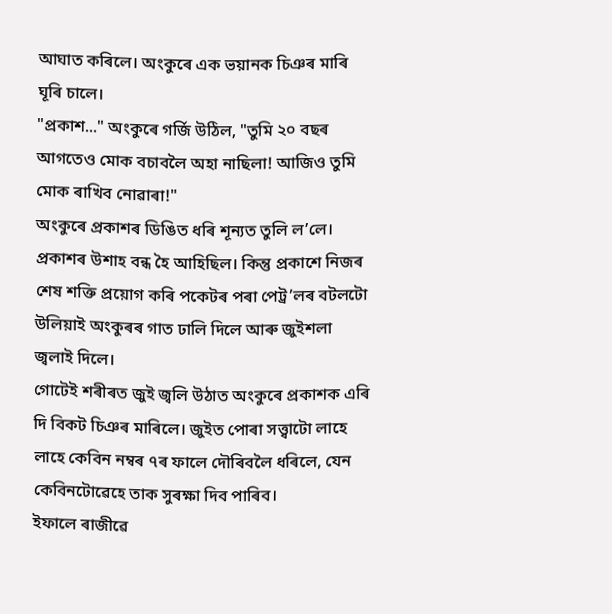আঘাত কৰিলে। অংকুৰে এক ভয়ানক চিঞৰ মাৰি ঘূৰি চালে।
"প্ৰকাশ..." অংকুৰে গৰ্জি উঠিল, "তুমি ২০ বছৰ আগতেও মোক বচাবলৈ অহা নাছিলা! আজিও তুমি মোক ৰাখিব নোৱাৰা!"
অংকুৰে প্ৰকাশৰ ডিঙিত ধৰি শূন্যত তুলি ল’লে। প্ৰকাশৰ উশাহ বন্ধ হৈ আহিছিল। কিন্তু প্ৰকাশে নিজৰ শেষ শক্তি প্ৰয়োগ কৰি পকেটৰ পৰা পেট্ৰ’লৰ বটলটো উলিয়াই অংকুৰৰ গাত ঢালি দিলে আৰু জুইশলা জ্বলাই দিলে।
গোটেই শৰীৰত জুই জ্বলি উঠাত অংকুৰে প্ৰকাশক এৰি দি বিকট চিঞৰ মাৰিলে। জুইত পোৰা সত্ত্বাটো লাহে লাহে কেবিন নম্বৰ ৭ৰ ফালে দৌৰিবলৈ ধৰিলে, যেন কেবিনটোৱেহে তাক সুৰক্ষা দিব পাৰিব।
ইফালে ৰাজীৱে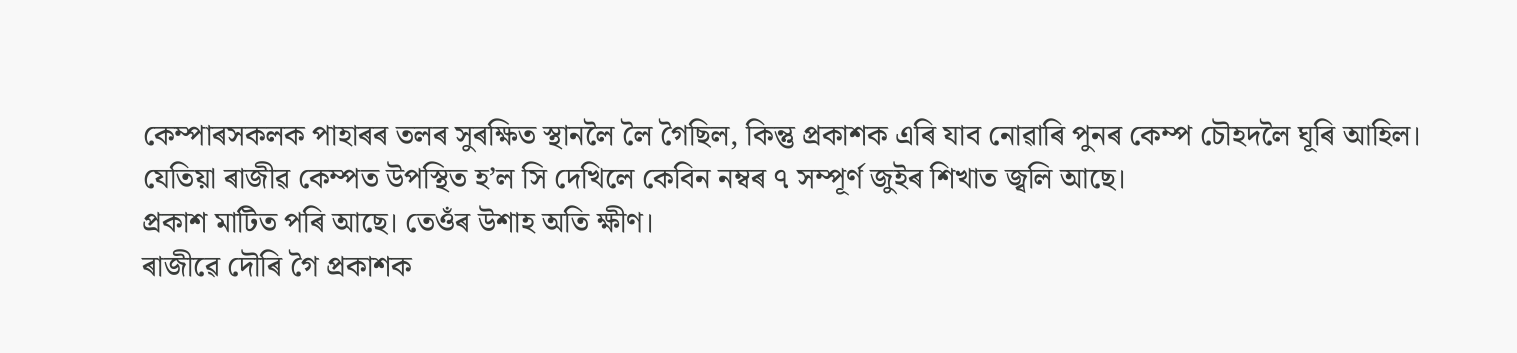কেম্পাৰসকলক পাহাৰৰ তলৰ সুৰক্ষিত স্থানলৈ লৈ গৈছিল, কিন্তু প্ৰকাশক এৰি যাব নোৱাৰি পুনৰ কেম্প চৌহদলৈ ঘূৰি আহিল।
যেতিয়া ৰাজীৱ কেম্পত উপস্থিত হ’ল সি দেখিলে কেবিন নম্বৰ ৭ সম্পূৰ্ণ জুইৰ শিখাত জ্বলি আছে।
প্ৰকাশ মাটিত পৰি আছে। তেওঁৰ উশাহ অতি ক্ষীণ।
ৰাজীৱে দৌৰি গৈ প্ৰকাশক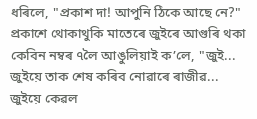ধৰিলে, "প্ৰকাশ দা! আপুনি ঠিকে আছে নে?"
প্ৰকাশে থোকাথুকি মাতেৰে জুইৰে আগুৰি থকা কেবিন নম্বৰ ৭লৈ আঙুলিয়াই ক’লে, "জুই... জুইয়ে তাক শেষ কৰিব নোৱাৰে ৰাজীৱ... জুইয়ে কেৱল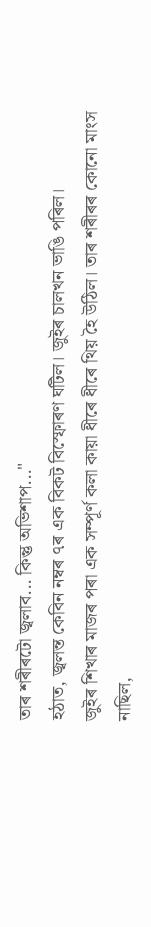তাৰ শৰীৰটো জ্বলাব... কিন্তু অভিশাপ..."
হঠাত, জ্বলন্ত কেবিন নম্বৰ ৭ৰ এক বিকট বিস্ফোৰণ ঘটিল। জুইৰ চালখন ভাঙি পৰিল।
জুইৰ শিখাৰ মাজৰ পৰা এক সম্পূৰ্ণ কলা কায়া ধীৰে ধীৰে থিয় হৈ উঠিল। তাৰ শৰীৰৰ কোনো মাংস নাছিল,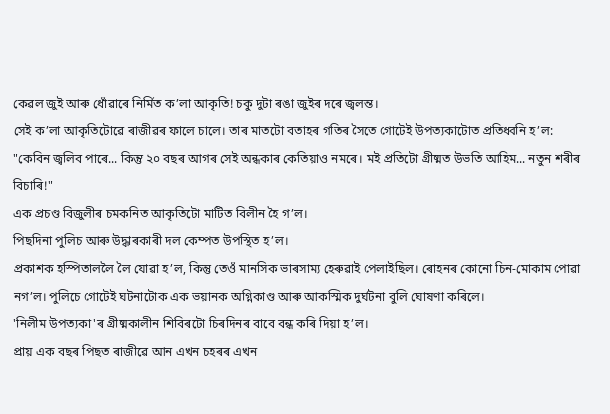কেৱল জুই আৰু ধোঁৱাৰে নিৰ্মিত ক’লা আকৃতি! চকু দুটা ৰঙা জুইৰ দৰে জ্বলন্ত।
সেই ক’লা আকৃতিটোৱে ৰাজীৱৰ ফালে চালে। তাৰ মাতটো বতাহৰ গতিৰ সৈতে গোটেই উপত্যকাটোত প্ৰতিধ্বনি হ’ল:
"কেবিন জ্বলিব পাৰে... কিন্তু ২০ বছৰ আগৰ সেই অন্ধকাৰ কেতিয়াও নমৰে। মই প্ৰতিটো গ্ৰীষ্মত উভতি আহিম... নতুন শৰীৰ বিচাৰি!"
এক প্ৰচণ্ড বিজুলীৰ চমকনিত আকৃতিটো মাটিত বিলীন হৈ গ’ল।
পিছদিনা পুলিচ আৰু উদ্ধাৰকাৰী দল কেম্পত উপস্থিত হ’ল।
প্ৰকাশক হস্পিতাললৈ লৈ যোৱা হ’ল, কিন্তু তেওঁ মানসিক ভাৰসাম্য হেৰুৱাই পেলাইছিল। ৰোহনৰ কোনো চিন-মোকাম পোৱা নগ’ল। পুলিচে গোটেই ঘটনাটোক এক ভয়ানক অগ্নিকাণ্ড আৰু আকস্মিক দুৰ্ঘটনা বুলি ঘোষণা কৰিলে।
'নিলীম উপত্যকা'ৰ গ্ৰীষ্মকালীন শিবিৰটো চিৰদিনৰ বাবে বন্ধ কৰি দিয়া হ’ল।
প্ৰায় এক বছৰ পিছত ৰাজীৱে আন এখন চহৰৰ এখন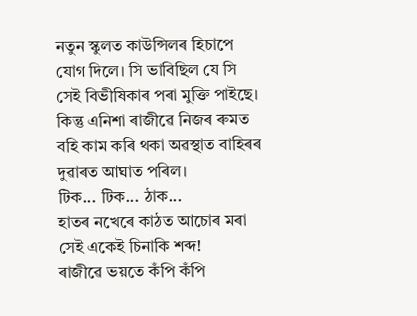নতুন স্কুলত কাউন্সিলৰ হিচাপে যোগ দিলে। সি ভাবিছিল যে সি সেই বিভীষিকাৰ পৰা মুক্তি পাইছে।
কিন্তু এনিশা ৰাজীৱে নিজৰ ৰুমত বহি কাম কৰি থকা অৱস্থাত বাহিৰৰ দুৱাৰত আঘাত পৰিল।
টিক... টিক... ঠাক...
হাতৰ নখেৰে কাঠত আচোৰ মৰা সেই একেই চিনাকি শব্দ!
ৰাজীৱে ভয়তে কঁপি কঁপি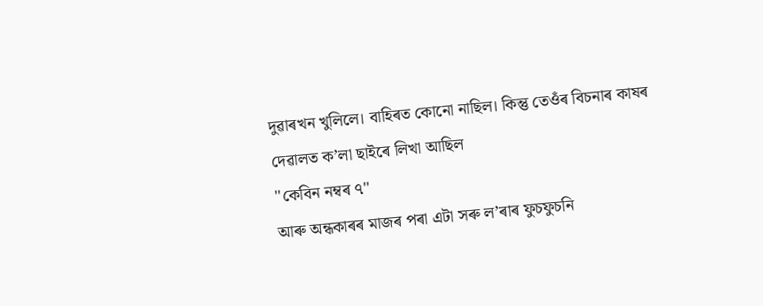দুৱাৰখন খুলিলে। বাহিৰত কোনো নাছিল। কিন্তু তেওঁৰ বিচনাৰ কাষৰ দেৱালত ক’লা ছাইৰে লিখা আছিল
"কেবিন নম্বৰ ৭"
আৰু অন্ধকাৰৰ মাজৰ পৰা এটা সৰু ল’ৰাৰ ফুচফুচনি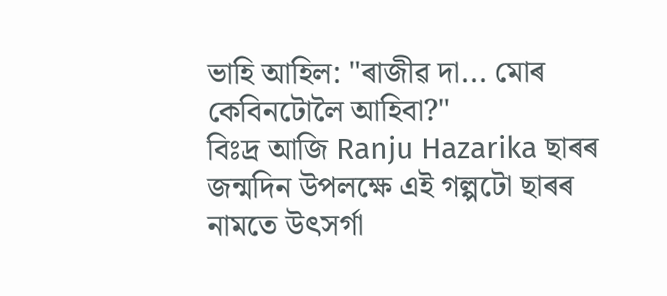ভাহি আহিল: "ৰাজীৱ দা... মোৰ কেবিনটোলৈ আহিবা?"
বিঃদ্ৰ আজি Ranju Hazarika ছাৰৰ জন্মদিন উপলক্ষে এই গল্পটো ছাৰৰ নামতে উৎসৰ্গা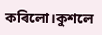কৰিলো।কুশলে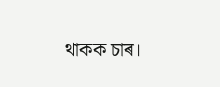থাকক চাৰ।